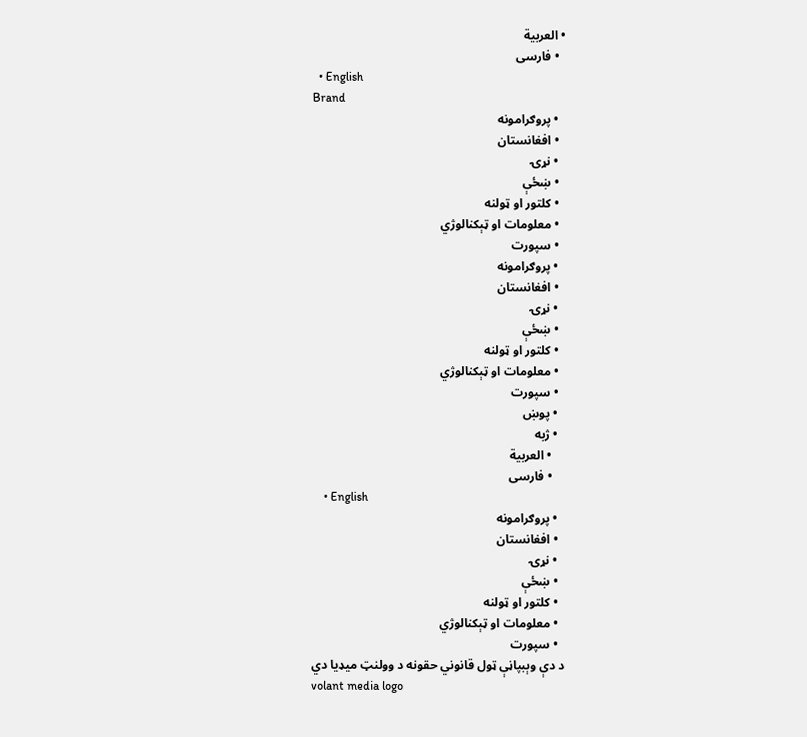• العربية
  • فارسی
  • English
Brand
  • پروګرامونه
  • افغانستان
  • نړۍ
  • ښځې
  • کلتور او ټولنه
  • معلومات او ټېکنالوژي
  • سپورت
  • پروګرامونه
  • افغانستان
  • نړۍ
  • ښځې
  • کلتور او ټولنه
  • معلومات او ټېکنالوژي
  • سپورت
  • پوښ
  • ژبه
    • العربية
    • فارسی
    • English
  • پروګرامونه
  • افغانستان
  • نړۍ
  • ښځې
  • کلتور او ټولنه
  • معلومات او ټېکنالوژي
  • سپورت
د دې وېبپاڼې ټول قانوني حقونه د وولنټ میډیا دي
volant media logo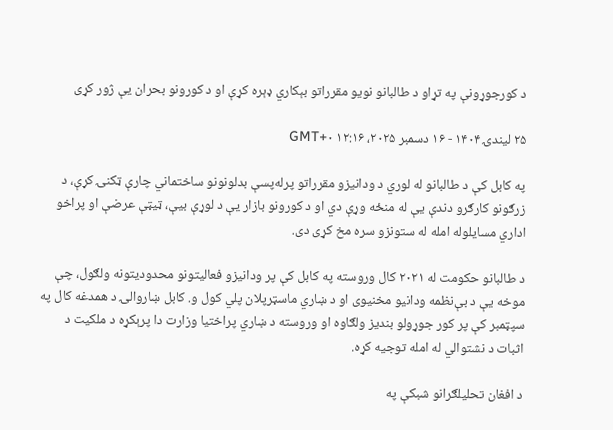د کورجوړونې په تړاو د طالبانو نویو مقرراتو بېکاري ډېره کړې او د کورونو بحران یې ژور کړی

۲۵ لیندۍ ۱۴۰۴ - ۱۶ دسمبر ۲۰۲۵، ۱۲:۱۶ GMT+۰

په کابل کې د طالبانو له لوري د ودانیزو مقرراتو پرله‌پسې بدلونونو ساختماني چارې ټکنۍ کړې، د زرګونو کارګرو دندې یې له منځه وړې دي او د کورونو بازار یې د لوړې بیې، ټیټې عرضې او پراخو اداري مسایلوله امله له ستونزو سره مخ کړی دی.

د طالبانو حکومت له ۲۰۲۱ کال وروسته په کابل کې پر ودانیزو فعالیتونو محدودیتونه ولګول، چې موخه یې د بې‌نظمه ودانیو مخنیوی او د ښاري ماسټرپلان پلي کول و. کابل ښاروالۍ د همدغه کال په سپټمبر کې پر کور جوړولو بندیز ولګاوه او وروسته د ښاري پراختیا وزارت دا پرېکړه د ملکیت د اثبات د نشتوالي له امله توجیه کړه.

د افغان تحلیلګرانو شبکې په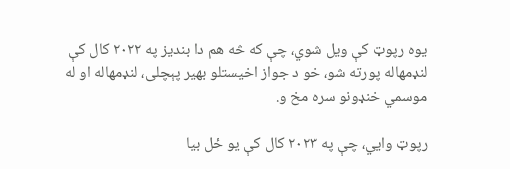یوه رپوټ کې ویل شوي، چې که څه هم دا بندیز په ۲۰۲۲ کال کې لنډمهاله پورته شو، خو د جواز اخیستلو بهیر پېچلی، لنډمهاله او له موسمي خنډونو سره مخ و.

رپوټ وايي، چې په ۲۰۲۳ کال کې یو ځل بیا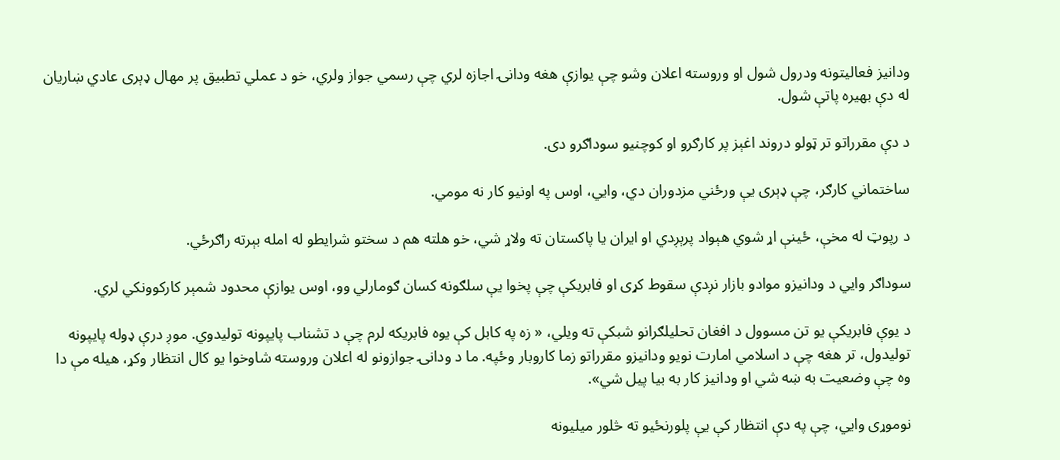ودانیز فعالیتونه ودرول شول او وروسته اعلان وشو چې یوازې هغه ودانۍ اجازه لري چې رسمي جواز ولري، خو د عملي تطبیق پر مهال ډېری عادي ښاریان له دې بهیره پاتې شول.

د دې مقرراتو تر ټولو دروند اغېز پر کارګرو او کوچنیو سوداګرو دی.

ساختماني کارګر، چې ډېری یې ورځني مزدوران دي، وایي، اوس په اونیو کار نه مومي.

د رپوټ له مخې، ځینې اړ شوي هېواد پرېږدي او ایران یا پاکستان ته ولاړ شي، خو هلته هم د سختو شرایطو له امله بېرته راګرځي.

سوداګر وایي د ودانیزو موادو بازار نږدې سقوط کړی او فابریکې چې پخوا یې سلګونه کسان ګومارلي وو، اوس یوازې محدود شمېر کارکوونکي لري.

د یوې فابریکې یو تن مسوول د افغان تحلیلګرانو شبکې ته ویلي، « زه په کابل کې یوه فابریکه لرم چې د تشناب پایپونه تولیدوي. موږ درې ډوله پایپونه تولیدول، تر هغه چې د اسلامي امارت نویو ودانیزو مقرراتو زما کاروبار وځپه. ما د ودانۍ جوازونو له اعلان وروسته شاوخوا یو کال انتظار وکړ، هیله مې دا وه چې وضعیت به ښه شي او ودانیز کار به بیا پیل شي».

نوموړی وايي، چې په دې انتظار کې یې پلورنځیو ته څلور میلیونه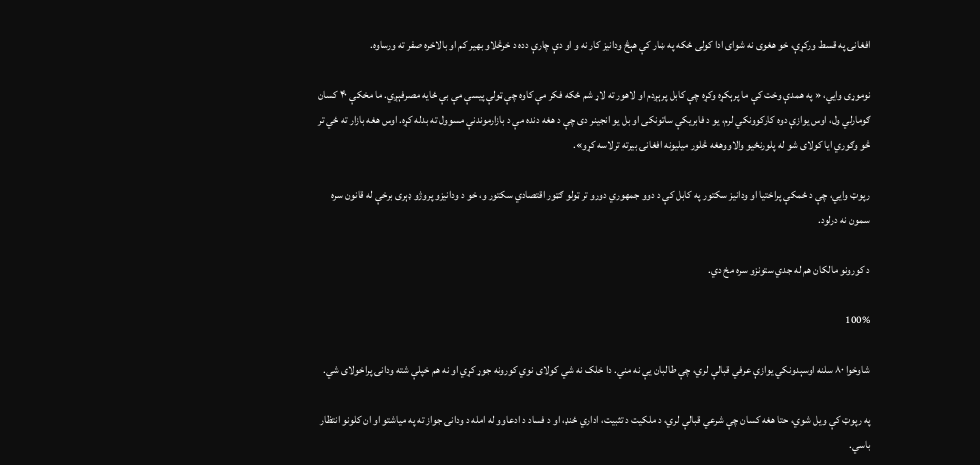افغانۍ په قسط ورکړې، خو هغوی نه شوای ادا کولی ځکه په ښار کې هېڅ ودانیز کار نه و او دې چارې دده د خرڅلاو بهیر کم او بالاخره صفر ته ورساوه.

نوموړی وايي، « په همدې وخت کې ما پرېکړه وکړه چې کابل پرېږدم او لاهور ته لاړ شم ځکه فکر مې کاوه چې ټولې پیسې مې بې ځایه مصرفېږي. ما مخکې ۴۰ کسان ګومارلي ول، اوس یوازې دوه کارکوونکي لرم، یو د فابریکې ساتونکی او بل یو انجینر دی چې د هغه دنده مې د بازارموندنې مسوول ته بدله کړه. اوس هغه بازار ته ځي تر څو وګوري ایا کولای شو له پلورنځیو والاووهغه څلور میلیونه افغانۍ بیرته ترلاسه کړو».

رپوټ وايي، چې د ځمکې پراختیا او ودانیز سکتور په کابل کې د دوو جمهوري دورو تر ټولو ګټور اقتصادي سکتور و، خو د ودانیزو پروژو ډېری برخې له قانون سره سمون نه درلود.

د کورونو مالکان هم له جدي ستونزو سره مخ دي.

100%

شاوخوا ۸۰ سلنه اوسېدونکي یوازې عرفي قبالې لري، چې طالبان یې نه مني. دا خلک نه شي کولای نوي کورونه جوړ کړي او نه هم خپلې شته ودانۍ پراخولای شي.

په رپوټ کې ویل شوي، حتا هغه کسان چې شرعي قبالې لري، د ملکیت د تثبیت، اداري ځنډ، او د فساد د ادعاوو له امله د ودانۍ جواز ته په میاشتو او ان کلونو انتظار باسي.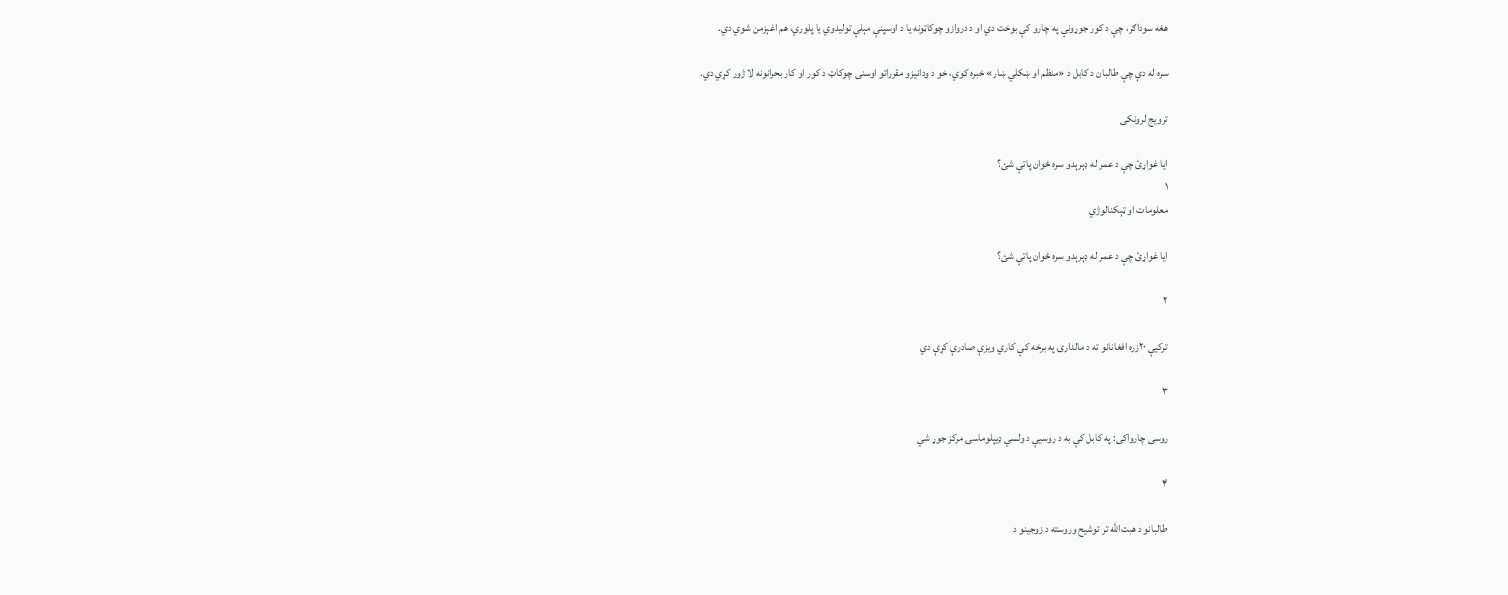هغه سوداګر، چې د کور جوړونې په چارو کې بوخت دي او د دروازو چوکاټونه یا د اوسپنې مېلې تولیدوي یا پلوري، هم اغېزمن شوي دي.

سره له دې چې طالبان د کابل د «منظم او ښکلي ښار» خبره کوي، خو د ودانیزو مقرراتو اوسنی چوکاټ د کور او کار بحرانونه لا ژور کړي دي.

ترویج لرونکی

ایا غواړئ چې د عمر له ډېرېدو سره ځوان پاتې شئ؟
۱
معلومات او ټېکنالوژي

ایا غواړئ چې د عمر له ډېرېدو سره ځوان پاتې شئ؟

۲

ترکیې ۲۰زره افغانانو ته د مالدارۍ په برخه کې کاري ویزې صادرې کړې دي

۳

روسی چارواکی: په کابل کې به د روسیې د ولسي ډیپلوماسۍ مرکز جوړ شي

۴

طالبانو د هبت‌الله تر توشیح وروسته د زوجینو د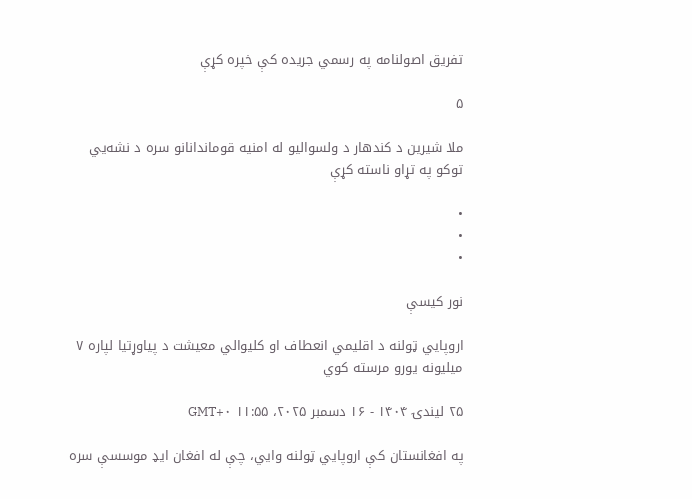تفریق اصولنامه په رسمي جریده کې خپره کړې

۵

ملا شیرین د کندهار د ولسوالیو له امنیه قوماندانانو سره د نشه‌يي توکو په تړاو ناسته کړې

•
•
•

نور کیسې

اروپايي ټولنه د اقلیمي انعطاف او کلیوالي معیشت د پیاوړتیا لپاره ۷ میلیونه یورو مرسته کوي

۲۵ لیندۍ ۱۴۰۴ - ۱۶ دسمبر ۲۰۲۵، ۱۱:۵۵ GMT+۰

په افغانستان کې اروپايي ټولنه وايي، چې له افغان ایډ موسسې سره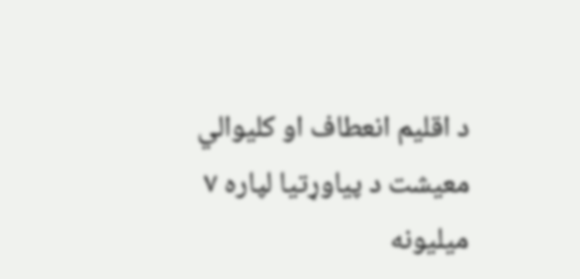د اقلیم انعطاف او کلیوالي معیشت د پیاوړتیا لپاره ۷ میلیونه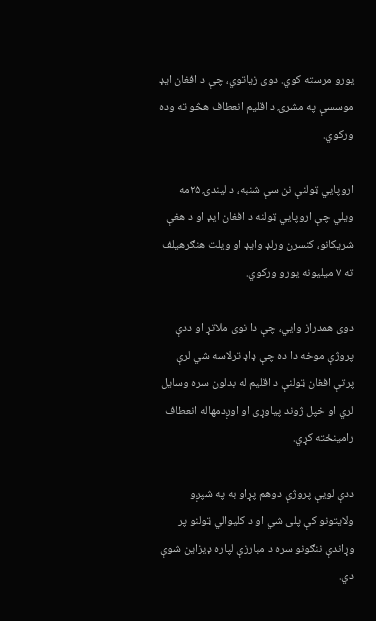یورو مرسته کوي. دوی زیاتوي، چې د افغان ایډ موسسې په مشرۍ د اقلیم انعطاف هڅو ته وده ورکوي.

اروپايي ټولنې نن سې شنبه، د لیندۍ ۲۵مه ویلي چې اروپايي ټولنه د افغان ایډ او د هغې شریکانو، کنسرن ورلډ وایډ او ویلت هنګرهیلف ته ۷ میلیونه یورو ورکوي.

دوی همدراز وايي، چې دا نوی ملاتړ او ددې پروژې موخه دا ده چې ډاډ ترلاسه شي لرې پرتې افغان ټولنې د اقلیم له بدلون سره وسایل لري او خپل ژوند پیاوړی او اوږدمهاله انعطاف رامینځته کړي.

ددې لویې پروژې دوهم پړاو به په شپږو ولایتونو کې پلی شي او د کلیوالي ټولنو پر وړاندې ننګونو سره د مبارزې لپاره ډیزاین شوې دي.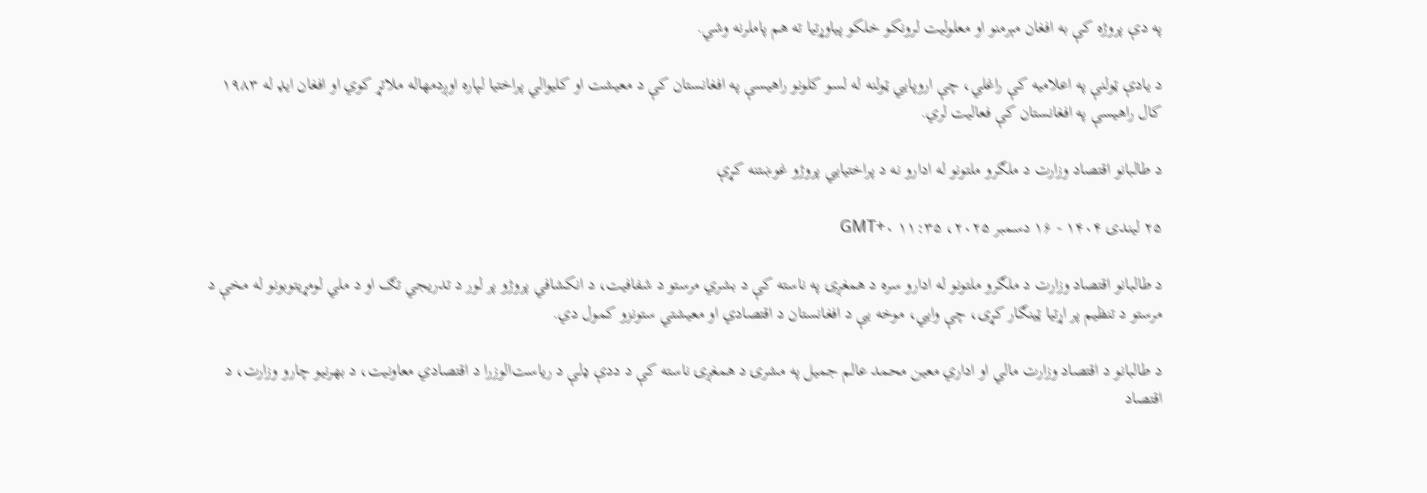په دې پروژه کې به افغان مېرمنو او معلولیت لرونکو خلکو پیاوړتیا ته هم پاملرنه وشي.

د یادې ټولنې په اعلامیه کې راغلي، چې اروپايي ټولنه له لسو کلونو راهیسې په افغانستان کې د معیشت او کلیوالي پراختیا لپاره اوږدمهاله ملاتړ کوي او افغان ایډ له ۱۹۸۳ کال راهیسې په افغانستان کې فعالیت لري.

د طالبانو اقتصاد وزارت د ملګرو ملتونو له ادارو نه د پراختیايي پروژو غوښتنه کړې

۲۵ لیندۍ ۱۴۰۴ - ۱۶ دسمبر ۲۰۲۵، ۱۱:۳۵ GMT+۰

د طالبانو اقتصاد وزارت د ملګرو ملتونو له ادارو سره د همغږۍ په ناسته کې د بشري مرستو د شفافیت، د انکشافي پروژو پر لور د تدریجي تګ او د ملي لومړیتوبونو له مخې د مرستو د تنظیم پر اړتیا ټینګار کړی، چې وايي، موخه یې د افغانستان د اقتصادي او معیشتي ستونزو کمول دي.

د طالبانو د اقتصاد وزارت مالي او اداري معین محمد عالم جمیل په مشرۍ د همغږۍ ناسته کې د ددې ډلې د ریاست‌الوزرا د اقتصادي معاونیت، د بهرنیو چارو وزارت، د اقتصاد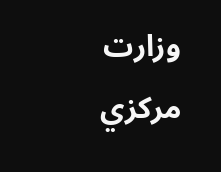وزارت مرکزي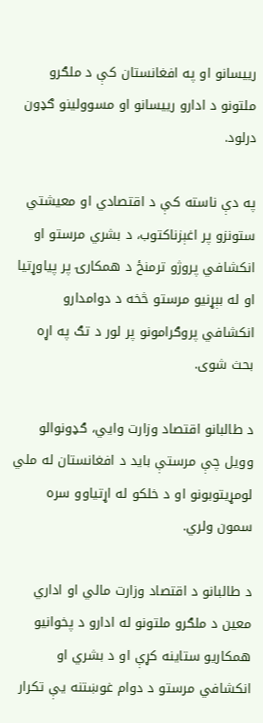رییسانو او په افغانستان کې د ملګرو ملتونو د ادارو رییسانو او مسوولینو ګډون درلود.

په دې ناسته کې د اقتصادي او معیشتي ستونزو پر اغېزناکتوب، د بشري مرستو او انکشافي پروژو ترمنځ د همکارۍ پر پیاوړتیا او له بېړنیو مرستو څخه د دوامدارو انکشافي پروګرامونو پر لور د تګ په اړه بحث شوی.

د طالبانو اقتصاد وزارت وايي، ګډونوالو وویل چې مرستې باید د افغانستان له ملي لومړیتوبونو او د خلکو له اړتیاوو سره سمون ولري.

د طالبانو د اقتصاد وزارت مالي او اداري معین د ملګرو ملتونو له ادارو د پخوانیو همکاریو ستاینه کړې او د بشري او انکشافي مرستو د دوام غوښتنه یې تکرار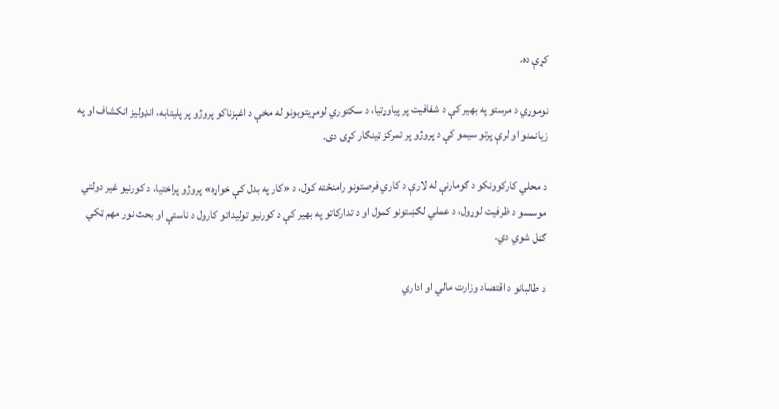کړې ده.

نوموړي د مرستو په بهیر کې د شفافیت پر پیاوړتیا، د سکتوري لومړیتوبونو له مخې د اغېزناکو پروژو پر پليتابه، انډولیز انکشاف او په زیانمنو او لرې پرتو سیمو کې د پروژو پر تمرکز ټینګار کړی دی.

د محلي کارکوونکو د ګومارنې له لارې د کاري فرصتونو رامنځته کول، د «کار په بدل کې خواړه» پروژو پراختیا، د کورنیو غیر دولتي موسسو د ظرفیت لوړول، د عملي لګښتونو کمول او د تدارکاتو په بهیر کې د کورنیو تولیداتو کارول د ناستې او بحث نور مهم ټکي ګڼل شوي دي.

د طالبانو د اقتصاد وزارت مالي او اداري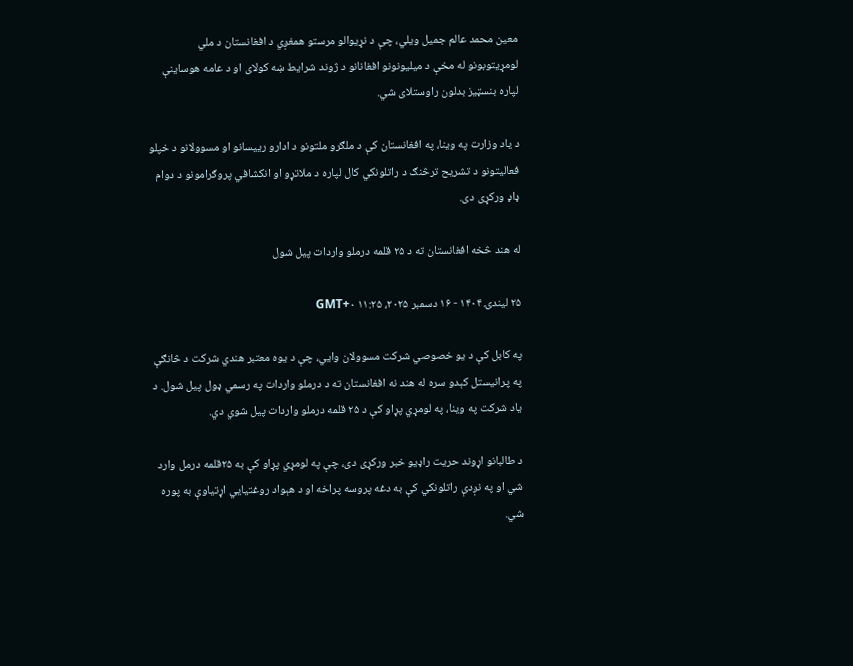معین محمد عالم جمیل ویلي، چې د نړیوالو مرستو همغږي د افغانستان د ملي لومړیتوبونو له مخې د میلیونونو افغانانو د ژوند شرایط ښه کولای او د عامه هوساینې لپاره بنسټیز بدلون راوستلای شي.

د یاد وزارت په وینا، په افغانستان کې د ملګرو ملتونو د ادارو رییسانو او مسوولانو د خپلو فعالیتونو د تشریح ترڅنګ د راتلونکي کال لپاره د ملاتړو او انکشافي پروګرامونو د دوام ډاډ ورکړی دی.

له هند څخه افغانستان ته د ۲۵ قلمه درملو واردات پیل شول

۲۵ لیندۍ ۱۴۰۴ - ۱۶ دسمبر ۲۰۲۵، ۱۱:۲۵ GMT+۰

په کابل کې د یو خصوصي شرکت مسوولان وايي، چې د یوه معتبر هندي شرکت د څانګې په پرانیستل کېدو سره له هند نه افغانستان ته د درملو واردات په رسمي ډول پیل شول. د یاد شرکت په وینا، په لومړي پړاو کې د ۲۵ قلمه درملو واردات پیل شوي دي.

د طالبانو اړوند حریت راډیو خبر ورکړی دی، چې په لومړي پړاو کې به ۲۵قلمه درمل وارد شي او په نږدې راتلونکي کې به دغه پروسه پراخه او د هېواد روغتیایي اړتیاوې به پوره شي.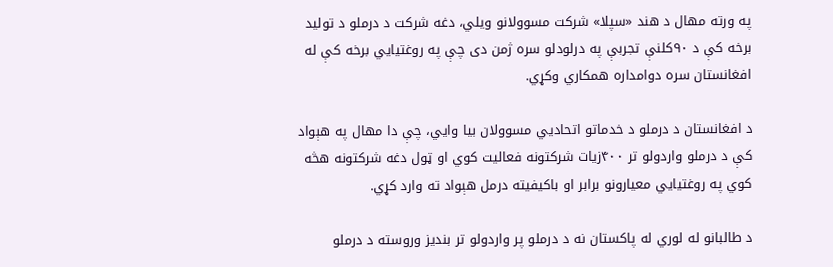په ورته مهال د هند «سپلا» شرکت مسوولانو ویلي، دغه شرکت د درملو د تولید برخه کې د ۹۰کلنې تجربې په درلودلو سره ژمن دی چې په روغتیایي برخه کې له افغانستان سره دوامداره همکاري وکړي.

د افغانستان د درملو د خدماتو اتحادیي مسوولان بیا وايي، چې دا مهال په هېواد کې د درملو واردولو تر ۴۰۰زیات شرکتونه فعالیت کوي او ټول دغه شرکتونه هڅه کوي په روغتیایي معیارونو برابر او باکیفیته درمل هېواد ته وارد کړي.

د طالبانو له لوري له پاکستان نه د درملو پر واردولو تر بندیز وروسته د درملو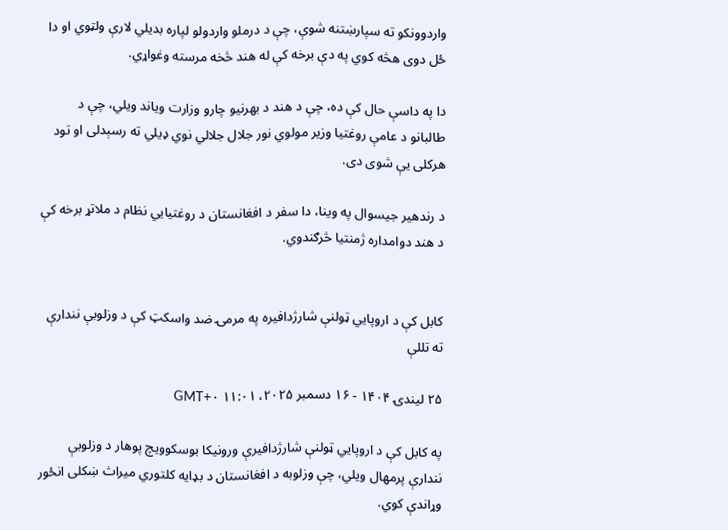واردوونکو ته سپارښتنه شوې، چې د درملو واردولو لپاره بدیلي لارې ولټوي او دا ځل دوی هڅه کوي په دې برخه کې له هند څخه مرسته وغواړي.

دا په داسې حال کې ده، چې د هند د بهرنیو چارو وزارت ویاند ویلي، چې د طالبانو د عامې روغتیا وزیر مولوي نور جلال جلالي نوي ډیلي ته رسېدلی او تود هرکلی یې شوی دی.

د رندهیر جیسوال په وینا، دا سفر د افغانستان د روغتیايي نظام د ملاتړ برخه کې د هند دوامداره ژمنتیا څرګندوي.


کابل کې د اروپايي ټولنې شارژدافیره په مرمۍ ضد واسکټ کې د وزلوبې نندارې ته تللې

۲۵ لیندۍ ۱۴۰۴ - ۱۶ دسمبر ۲۰۲۵، ۱۱:۰۱ GMT+۰

په کابل کې د اروپايي ټولنې شارژدافیرې ورونیکا بوسکوویچ پوهار د وزلوبې نندارې پرمهال ویلي، چې وزلوبه د افغانستان د بډایه کلتوري میراث ښکلی انځور وړاندې کوي.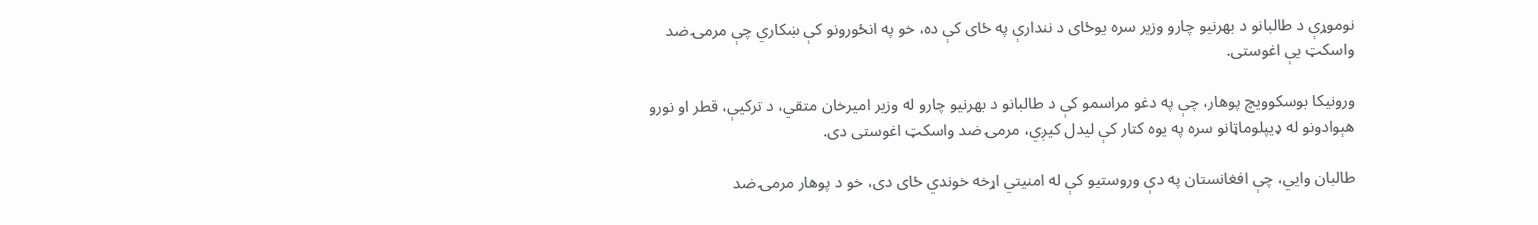نوموړې د طالبانو د بهرنیو چارو وزیر سره یوځای د نندارې په ځای کې ده، خو په انځورونو کې ښکاري چې مرمۍ ضد واسکټ یې اغوستی.

ورونیکا بوسکوویچ پوهار، چې په دغو مراسمو کې د طالبانو د بهرنیو چارو له وزیر امیرخان متقي، د ترکیې، قطر او نورو هېوادونو له ډیپلوماټانو سره په یوه کتار کې لیدل کیږي، مرمۍ ضد واسکټ اغوستی دی.

طالبان وايي، چې افغانستان په دې وروستیو کې له امنیتي اړخه خوندي ځای دی، خو د پوهار مرمۍ ضد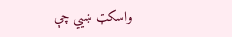واسکټ ښيي چې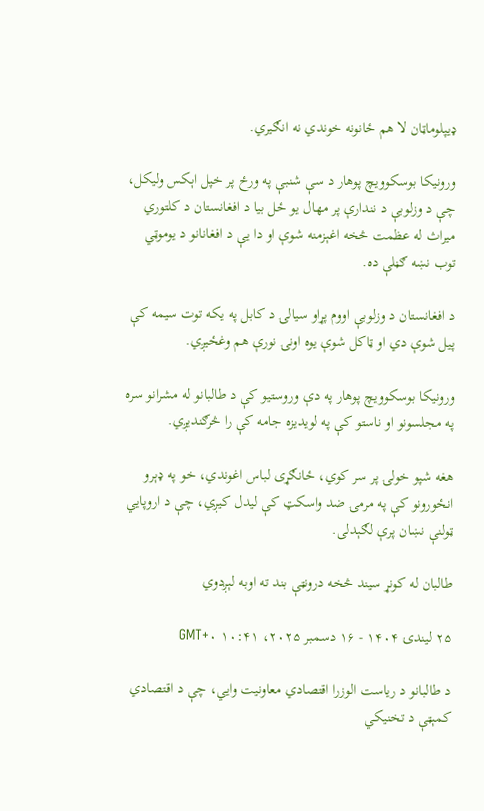ډيپلوماټان لا هم ځانونه خوندي نه انګیري.

ورونیکا بوسکوویچ پوهار د سې شنبې په ورځ پر خپل اېکس ولیکل، چې د وزلوبې د نندارې پر مهال یو ځل بیا د افغانستان د کلتوري میراث له عظمت څخه اغېزمنه شوې او دا یې د افغانانو د یوموټي توب نښه ګڼلې ده.

د افغانستان د وزلوبې اووم پړاو سیالۍ د کابل په یکه توت سیمه کې پیل شوې دي او ټاکل شوې یوه اونۍ نورې هم وغځیږي.

ورونیکا بوسکوویچ پوهار په دې وروستیو کې د طالبانو له مشرانو سره په مجلسونو او ناستو کې په لویدیزه جامه کې را څرګندیږي.

هغه شپو خولۍ پر سر کوي، ځانګړی لباس اغوندي، خو په ډېرو انځورونو کې په مرمۍ ضد واسکټ کې لیدل کیږي، چې د اروپايي ټولنې نښان پرې لګېدلی.

طالبان له کونړ سیند څخه درونټې بند ته اوبه لېږدوي

۲۵ لیندۍ ۱۴۰۴ - ۱۶ دسمبر ۲۰۲۵، ۱۰:۴۱ GMT+۰

د طالبانو د ریاست الوزرا اقتصادي معاونیت وايي، چې د اقتصادي کمېټې د تخنیکي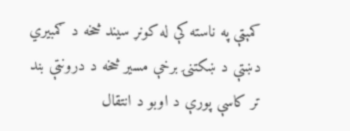کمېټې په ناسته کې له کونړ سیند څخه د ګمبیري دښتې د ښکتنۍ برخې مسیر څخه د درونټې بند تر کاسې پورې د اوبو د انتقال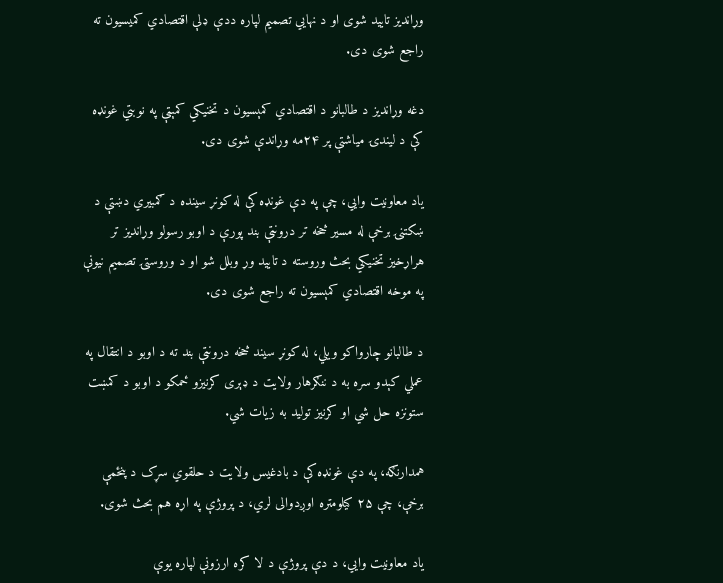وړاندیز تایید شوی او د نهايي تصمیم لپاره ددې ډلې اقتصادي کمیسیون ته راجع شوی دی.

دغه وړاندیز د طالبانو د اقتصادي کمېسیون د تخنیکي کمېټې په نوبتي غونډه کې د لیندۍ میاشتې پر ۲۴مه وړاندې شوی دی.

یاد معاونیت وايي، چې په دې غونډه کې له کونړ سینده د ګمبیري دښتې د ښکتنۍ برخې له مسیر څخه تر درونټې بند پورې د اوبو رسولو وړاندیز تر هراړخیز تخنیکي بحث وروسته د تایید وړ وبلل شو او د وروستۍ تصمیم نیونې په موخه اقتصادي کمېسیون ته راجع شوی دی.

د طالبانو چارواکو ویلي، له کونړ سیند څخه درونټې بند ته د اوبو د انتقال په عملي کېدو سره به د ننګرهار ولایت د ډېری کرنیزو ځمکو د اوبو د کمښت ستونزه حل شي او کرنیز تولید به زیات شي.

همدارنګه، په دې غونډه کې د بادغیس ولایت د حلقوي سړک د پنځمې برخې، چې ۲۵ کیلومتره اوږدوالی لري، د پروژې په اړه هم بحث شوی.

یاد معاونیت وايي، د دې پروژې د لا کره ارزونې لپاره یوې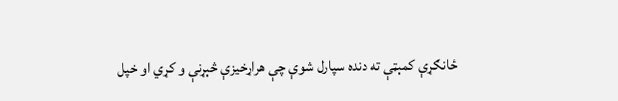ځانګړې کمېټې ته دنده سپارل شوې چې هراړخیزې څېړنې و کړي او خپل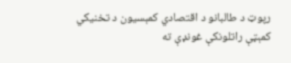رپوټ د طالبانو د اقتصادي کمېسیون د تخنیکي کمېټې راتلونکې غونډې ته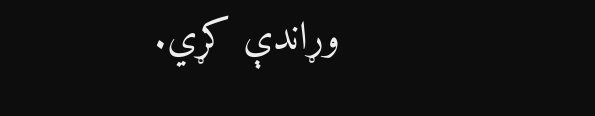وړاندې کړي.